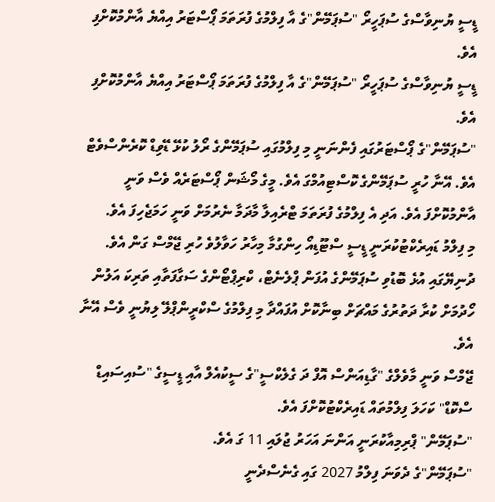ޑީސީ ޔުނިވާސްގެ ސުޕަހީރޯ "ސުޕަމޭން"ގެ އާ ފިލްމުގެ ފުރަތަމަ ޕޯސްޓަރު އިއްޔެ އާންމުކޮށްފި އެވެ.
ޑީސީ ޔުނިވާސްގެ ސުޕަހީރޯ "ސުޕަމޭން"ގެ އާ ފިލްމުގެ ފުރަތަމަ ޕޯސްޓަރު އިއްޔެ އާންމުކޮށްފި އެވެ.
"ސުޕަމޭން"ގެ ޕޯސްޓަރުގައި ފެންނަނީ މި ފިލްމުގައި ސުޕަމޭންގެ ރޯލު ކުޅޭ ޑޭވިޑް ކޮރެންސްވެޓް އެވެ. އޭނާ ހުރީ ސުޕަމޭންގެ ކޮސްޓިއުމްގަ އެވެ. މީގެ މޯޝަން ޕޯސްޓަރެއް ވެސް ވަނީ އާންމުކޮށްފަ އެވެ. އަދި އެ ފިލްމުގެ ފުރަތަމަ ޓްރެއިލާ މާދަމާ ނެރުމަށް ވަނީ ހަމަޖެހިފަ އެވެ.
މި ފިލްމު ޑައިރެކްޓުކުރަނީ ޑީސީ ސްޓޫޑިއޯ ހިންގުމާ މިހާރު ހަވާލުވެ ހުރި ޖޭމްސް ގަން އެވެ.
ދުނިޔޭގައި އުޅެ ބޮޑުވި ސުޕަމޭންގެ އުފަން ޕްލެނެޓް، ކްރިޕްޓޯންގެ ސަގާފަތާއި ތަރިކަ އަލުން ހޯދުމަށް ކުރާ ދަތުރުގެ މައްޗަށް ބިނާކޮށް އުފައްދާ މި ފިލްމުގެ ސްކްރީންޕްލޭ ލިޔުނީ ވެސް އޭނާ އެވެ.
ޖޭމްސް ވަނީ މާވެލްގެ "ގާޑިއަންސް އޮފް ދަ ގެލެކްސީ"ގެ ސީކުއެލް އާއި ޑީސީގެ "ސުއިސައިޑް ސްކޮޑް" ކަހަލަ ފިލްމުތައް ޑައިރެކްޓުކޮށްފަ އެވެ.
"ސުޕަމޭން" ޕްރިމިއާކުރަނީ އަންނަ އަހަރު ޖުލައި 11 ގަ އެވެ.
"ސުޕަމޭން"ގެ ދެވަނަ ފިލްމު 2027 ގައި ގެނެސްދެނީ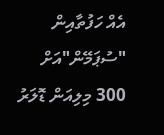އެއް ހަފުތާއިން "ސުޕަމޭން"އަށް 300 މިލިއަން ޑޮލަރު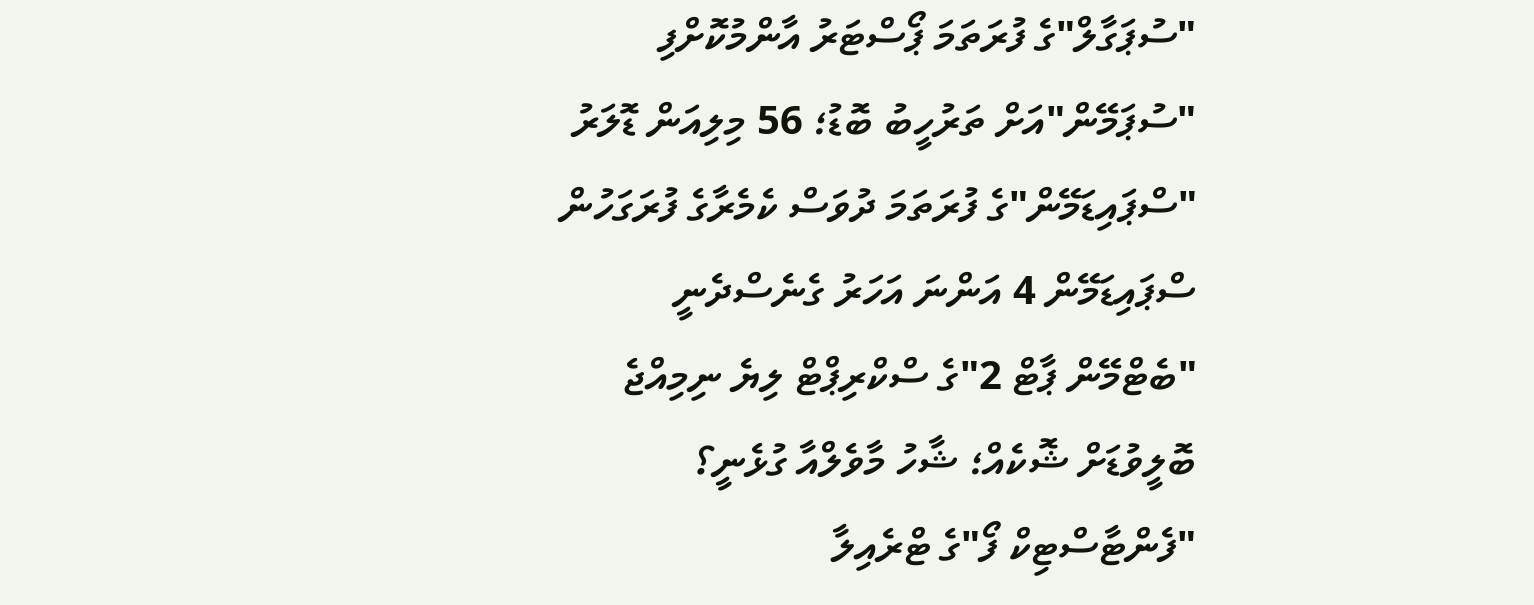"ސުޕަގާލް"ގެ ފުރަތަމަ ޕޯސްޓަރު އާންމުކޮށްފި
"ސުޕަމޭން"އަށް ތަރުހީބު ބޮޑު؛ 56 މިލިއަން ޑޮލަރު
"ސްޕައިޑަމޭން"ގެ ފުރަތަމަ ދުވަސް ކެމެރާގެ ފުރަގަހުން
ސްޕައިޑަމޭން 4 އަންނަ އަހަރު ގެނެސްދެނީ
"ބެޓްމޭން ޕާޓް 2"ގެ ސްކްރިޕްޓް ލިޔެ ނިމިއްޖެ
ބޮލީވުޑަށް ޝޮކެއް؛ ޝާހު މާވެލްއާ ގުޅެނީ؟
"ފެންޓާސްޓިކް ފޯ"ގެ ޓްރެއިލާ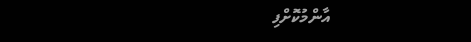އާންމުކޮށްފި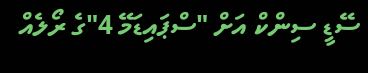ސޭޑީ ސިންކް އަށް "ސްޕައިޑަމޭ 4"ގެ ރޯލެއް